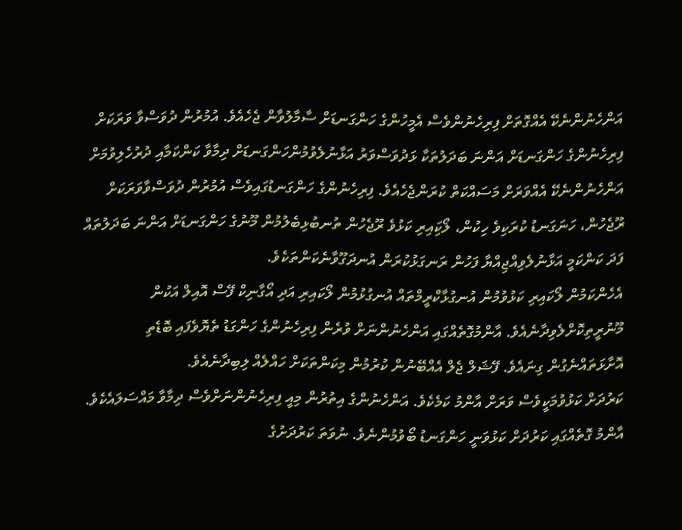އަންހެނުންނެކޭ އެއްގޮތަށް ފިރިހެނުންވެސް އެމީހުންގެ ހަންގަނޑަށް ސާމާލުވާން ޖެހެއެވެ. އުމުރުން ދުވަސްވާ ވަރަކަށް ފިރިހެނުންގެ ހަންގަނޑަށް އަންނަ ބަދަލުތަކާ ޅަދުވަސްވަރު އަޅާނުލެވުމުންހަންގަނޑަށް ދިމާވާ ކަންކަމާއި ދުރުހެލިވުމަށް އަންހެނުންނެކޭ އެއްވަރަށް މަސައްކަތް ކުރަންޖެހެއެވެ. ފިރިހެނުންގެ ހަންގަނޑުގައިވެސް އުމުރުން ދުވަސްވާވަރަކަށް ރޫޖެހުން، ހަނަގަނޑު ކުރަކިވެ ހިކުން، ލޯކަިއިރި ކަޅުވެ ރޫޖެހުން ތުނބުޅިބެލުމުން މޫނުގެ ހަންގަނޑަށް އަންނަ ބަދަލުތައް ފަދަ ކަންކަމީ އަޅާނުލެވިއްޖިއްޔާ ފަހުން ރަނގަޅުކުރަން އުނދަގޫވާނެކަންތަކެވެ.
އެހެންކަމުން ލޯކައިރި ކަޅުވުމުން އުނގުޅާކްރީމްތައް އުނގުޅުމުން ލޯކައިރި އަދި އޯގާނިކް ފޭސް އޮއިލް އަކުން މޫނުރީތިކޮށްލެވިދާނެއެވެ. އާންމުގޮތެއްގައި އަންހެނުންނަށް ވުރެން ފިރިހެނުންގެ ހަންގަޑު ތެޔޮވެފައި ބޮޑެތި އޮށާޅަތައްނެގުން ގިނައެވެ. ފޭޝަލް ޖެލް އެއްބޭނުން ކުރުމުން މިކަންތަކަށް ހައްލެއް ލިބިދާނެއެވެ.
ކަރުދަށް ކަޅުވުމަކީވެސް ވަރަށް އާންމު ކަމެކެވެ. އަންހެނުންގެ އިތުރުން މިއީ ފިރިހެނުންނަށްވެސް ދިމާވާ މައްސަލައެކެވެ. އާންމު ގޮތެއްގައި ކަރުދަށް ކަޅުވަނީ ހަންގަނޑު ބޯވުމުންނެވެ. ނުވަތަ ކަރުދަށުގެ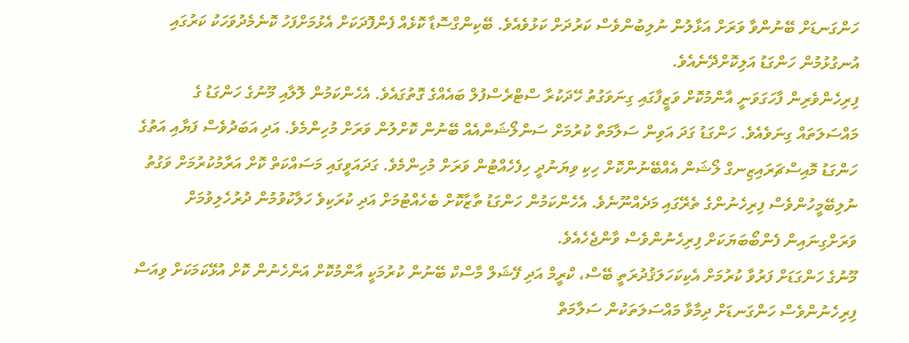ހަންގަނޑަށް ބޭނުންވާ ވަރަށް އަޅާލުން ނުލިބުންވެސް ކަރުދަށް ކަޅުވެއެވެ. ބޭކިންގްސޮޑާ ކޮޅެއް ފެންފޮދަކަށް އެޅުމަށްފަހު ކޮނެމެދުވަހަކު ކަރުގައި އުނގުޅުމުން ހަންގަޑު އަލިކޮށްދޭނެއެވެ.
ފިރިހެންވެރިން ފާހަގަވަނީ އާންމުކޮށް ވަޒީފާގައި ގިނަވަގުތު ހޭދަކުރާ ސްޓްރެސްފުލް ބައެއްގެ ގޮތުގައެވެ. އެހެންކަމުން ލޮލާއި މޫނުގެ ހަންގަޑު ގެ މައްސަލަތައް ގިނަވެއެވެ. ހަންގަޑު ގަދަ އަވިން ސަލާމަތް ކުރުމަށް ސަންލޯޝަންއެއް ބޭނުން ކޮށްލުން ވަރަށް މުހިންމެވެ. އަދި އަބަދުވެސް ފަޔާއި އަތުގެ ހަންގަޑު މޮއިސްޗަރައިޒިނގް ލޯޝަން އެއްބޭނުންކޮށް ހިކި ވިޔަނުދީ ހިފެހެއްޓުން ވަރަށް މުހިންމެވެ. ގަދައަވީގައި މަސައްކަތް ކޮށް އަރާމުކުރުމަށް ވަގުތު ނުލިބޭމީހުންވެސް ފިރިހެނުންގެ ތެރޭގައި މަދެއްނޫނެވެ. އެހެންކަމުން ހަންގަޑު ތާޒާކޮށް ބެހެއްޓުމަށް އަދި ކުރަކިވެ ހަލާކުވުމުން ދުރުހެލިވުމަށް ވަރަށްގިނައިން ފެންބޯބަޔަކަށް ފިރިހެނުންވެސް ވާންޖެހެއެވެ.
މޫނުގެ ހަންގަޑަށް ފަރުވާ ކުރުމަށް އެކިކަހަލަޤުދުރަތީ ބޭސް، ކްރީމް އަދި ފޭޝަލް މާސްކް ބޭނުން ކުރުމަކީ އާންމުކޮށް އަންހެނުން ކޮށް އުޅޭކަމަކަށް ވިއަސް ފިރިހެނުންވެސް ހަންގަނޑަށް ދިމާވާ މައްސަލަތަކުން ސަލާމަތް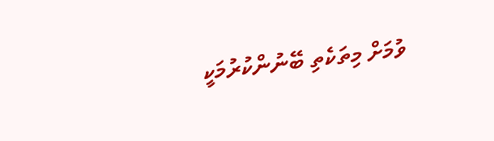ވުމަށް މިތަކެތި ބޭނުންކުރުމަކީ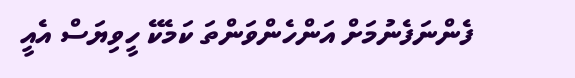ފެންނަފެނުމަށް އަންހެންވަންތަ ކަމެކޭ ހީވިޔަސް އެއީ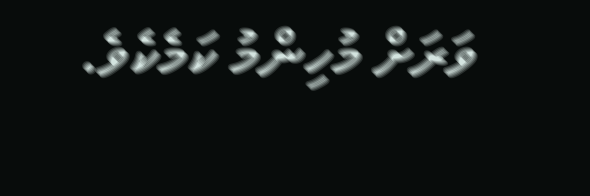ވަރަށް މުހިންމު ކަމެކެވެ.